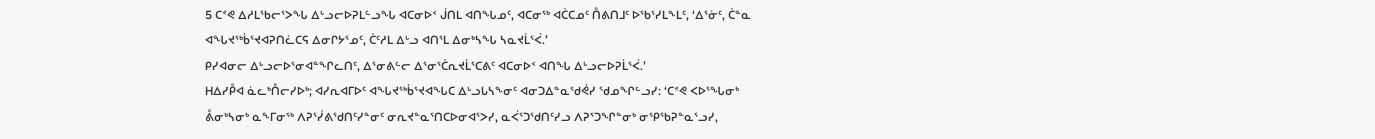5 ᑕᕝᕙ ᐃᓱᒪᖃᓕᕐᐳᖓ ᐃᒡᓗᓕᐅᕈᒪᓪᓗᖓ ᐊᑕᓂᐅᑉ ᒎᑎᒪ ᐊᑎᖓᓄᑦ, ᐊᑕᓂᖅ ᐊᑖᑕᓄᑦ ᑍᕕᑎᒧᑦ ᐅᖃᕐᓯᒪᖕᒪᑦ, ‘ᐃᕐᓃᑦ, ᑖᓐᓇ ᐊᖓᔪᖅᑳᕐᔪᐊᕈᑎᓛᑕᕋ ᐃᓂᒋᔭᕐᓄᑦ, ᑖᑦᓱᒪ ᐃᒡᓗ ᐊᑎᕐᒪ ᐃᓂᒃᓴᖓ ᓴᓇᔪᒫᕐᐹ.’
ᑭᓯᐊᓂᓕ ᐃᒡᓗᓕᐅᕐᓂᐊᓐᖏᓚᑎᑦ, ᐃᕐᓂᕕᓪᓕ ᐃᕐᓂᕐᑖᕆᔪᒫᕐᑕᕕᑦ ᐊᑕᓂᐅᑉ ᐊᑎᖓ ᐃᒡᓗᓕᐅᕈᒫᕐᐹ.’
ᕼᐃᓯᑬᐊ ᓈᓚᒃᑍᓕᓯᐅᒃ; ᐊᓯᕆᐊᒥᐅᑦ ᐊᖓᔪᖅᑳᕐᔪᐊᖓᑕ ᐃᒡᓗᒐᓴᖕᓂᑦ ᐊᓂᑐᐃᓐᓇᖁᕚᓯ ᖁᓄᖏᓪᓗᓯ: ‘ᑕᕝᕙ ᐸᐅᕐᖓᓂᒃ ᕔᓂᒃᓴᓂᒃ ᓇᖕᒥᓂᖅ ᐱᕈᕐᓰᕕᖁᑎᑦᓯᓐᓂᑦ ᓂᕆᔪᓐᓇᕐᑎᑕᐅᓂᐊᕐᐳᓯ, ᓇᐹᕐᑐᖁᑎᑦᓯᓗ ᐱᕈᕐᑐᖏᓐᓂᒃ ᓂᕿᖃᕈᓐᓇᕐᓗᓯ,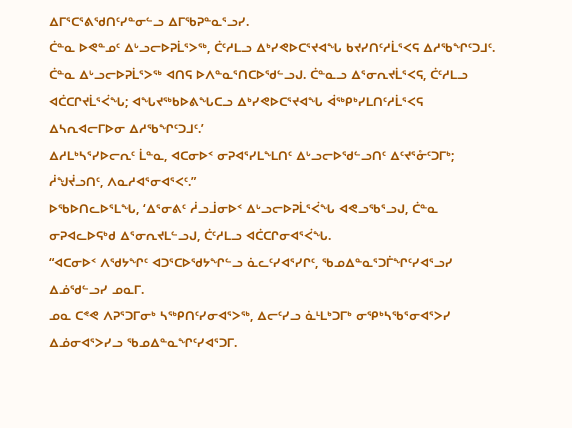ᐃᒥᕐᑕᕐᕕᖁᑎᑦᓯᓐᓂᓪᓗ ᐃᒥᖃᕈᓐᓇᕐᓗᓯ.
ᑖᓐᓇ ᐅᕙᓐᓄᑦ ᐃᒡᓗᓕᐅᕈᒫᕐᐳᖅ, ᑖᑦᓱᒪᓗ ᐃᒃᓯᕙᐅᑕᕐᔪᐊᖓ ᑲᔪᓯᑎᑦᓱᒫᕐᐸᕋ ᐃᓱᖃᖏᑦᑐᒧᑦ.
ᑖᓐᓇ ᐃᒡᓗᓕᐅᕈᒫᕐᐳᖅ ᐊᑎᕋ ᐅᐱᓐᓇᕐᑎᑕᐅᖁᓪᓗᒍ. ᑖᓐᓇᓗ ᐃᕐᓂᕆᔪᒫᕐᐸᕋ, ᑖᑦᓱᒪᓗ ᐊᑖᑕᒋᔪᒫᕐᐹᖓ; ᐊᖓᔪᖅᑲᐅᕕᖓᑕᓗ ᐃᒃᓯᕙᐅᑕᕐᔪᐊᖓ ᐋᖅᑭᒃᓯᒪᑎᑦᓱᒫᕐᐸᕋ ᐃᓴᕆᐊᓕᒥᐅᓂ ᐃᓱᖃᖏᑦᑐᒧᑦ.’
ᐃᓱᒪᒃᓴᕐᓯᐅᓕᕆᑦ ᒫᓐᓇ, ᐊᑕᓂᐅᑉ ᓂᕈᐊᕐᓯᒪᖕᒪᑎᑦ ᐃᒡᓗᓕᐅᖁᓪᓗᑎᑦ ᐃᑦᔪᕐᓁᑦᑐᒥᒃ; ᓲᖑᔫᓗᑎᑦ, ᐱᓇᓱᐊᕐᓂᐊᕐᐸᑦ.”
ᐅᖃᐅᑎᓚᐅᕐᒪᖓ, ‘ᐃᕐᓂᕕᑦ ᓲᓗᒨᓂᐅᑉ ᐃᒡᓗᓕᐅᕈᒫᕐᐹᖓ ᐊᕙᓗᖃᕐᓗᒍ, ᑖᓐᓇ ᓂᕈᐊᓚᐅᕋᒃᑯ ᐃᕐᓂᕆᔪᒪᓪᓗᒍ, ᑖᑦᓱᒪᓗ ᐊᑖᑕᒋᓂᐊᕐᐹᖓ.
“ᐊᑕᓂᐅᑉ ᐱᖁᔭᖏᑦ ᐊᑐᕐᑕᐅᖁᔭᖏᓪᓗ ᓈᓚᑦᓯᐊᕐᓯᒋᑦ, ᖃᓄᐃᓐᓇᕐᑐᒦᖏᑦᓯᐊᕐᓗᓯ ᐃᓅᖁᓪᓗᓯ ᓄᓇᒥ.
ᓄᓇ ᑕᕝᕙ ᐱᕈᕐᑐᒥᓂᒃ ᓴᖅᑭᑎᑦᓯᓂᐊᕐᐳᖅ, ᐃᓕᑦᓯᓗ ᓈᒻᒪᒃᑐᒥᒃ ᓂᕿᒃᓴᖃᕐᓂᐊᕐᐳᓯ ᐃᓅᓂᐊᕐᐳᓯᓗ ᖃᓄᐃᓐᓇᖏᑦᓯᐊᕐᑐᒥ.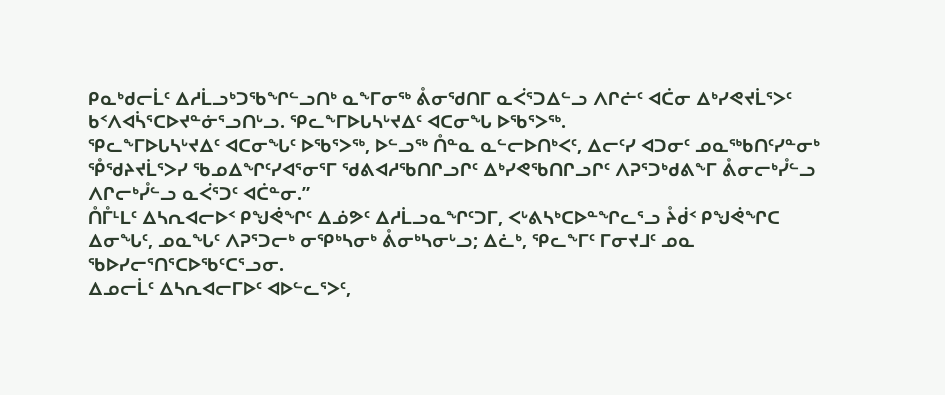ᑭᓇᒃᑯᓕᒫᑦ ᐃᓱᒫᓗᒃᑐᖃᖏᓪᓗᑎᒃ ᓇᖕᒥᓂᖅ ᕔᓂᖁᑎᒥ ᓇᐹᕐᑐᐃᓪᓗ ᐱᒋᓖᑦ ᐊᑖᓂ ᐃᒃᓯᕙᔪᒫᕐᐳᑦ ᑲᑉᐱᐊᓵᕐᑕᐅᔪᓐᓃᕐᓗᑎᒡᓗ. ᕿᓚᖕᒥᐅᒐᓴᒡᔪᐃᑦ ᐊᑕᓂᖓ ᐅᖃᕐᐳᖅ.
ᕿᓚᖕᒥᐅᒐᓴᒡᔪᐃᑦ ᐊᑕᓂᖓᑦ ᐅᖃᕐᐳᖅ, ᐅᓪᓗᖅ ᑍᓐᓇ ᓇᓪᓕᐅᑎᒃᐸᑦ, ᐃᓕᑦᓯ ᐊᑐᓂᑦ ᓄᓇᖅᑲᑎᑦᓯᓐᓂᒃ ᕾᖁᔨᔪᒫᕐᐳᓯ ᖃᓄᐃᖏᑦᓯᐊᕐᓂᕐᒥ ᖁᕕᐊᓱᖃᑎᒋᓗᒋᑦ ᐃᒃᓯᕙᖃᑎᒋᓗᒋᑦ ᐱᕈᕐᑐᒃᑯᕕᖕᒥ ᕔᓂᓕᒃᓮᓪᓗ ᐱᒋᓕᒃᓮᓪᓗ ᓇᐹᕐᑐᑦ ᐊᑖᓐᓂ.”
ᑍᒤᒻᒪᑦ ᐃᓴᕆᐊᓕᐅᑉ ᑭᖑᕚᖏᑦ ᐃᓅᕗᑦ ᐃᓱᒫᓗᓇᖏᑦᑐᒥ, ᐸᒡᕕᓴᒃᑕᐅᓐᖏᓚᕐᓗ ᔧᑰᑉ ᑭᖑᕚᖏᑕ ᐃᓂᖓᑦ, ᓄᓇᖓᑦ ᐱᕈᕐᑐᓕᒃ ᓂᕿᒃᓴᓂᒃ ᕔᓂᒃᓴᓂᒡᓗ; ᐃᓛᒃ, ᕿᓚᖕᒥᑦ ᒥᓂᔪᒧᑦ ᓄᓇ ᖃᐅᓯᓕᕐᑎᕐᑕᐅᖃᑦᑕᕐᓗᓂ.
ᐃᓄᓕᒫᑦ ᐃᓴᕆᐊᓕᒥᐅᑦ ᐊᐅᓪᓚᕐᐳᑦ,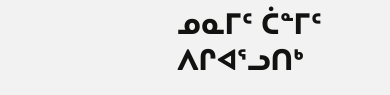ᓄᓇᒥᑦ ᑖᓐᒥᑦ ᐱᒋᐊᕐᓗᑎᒃ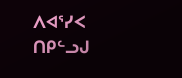ᐱᐊᕐᓯᐸ ᑎᑭᓪᓗᒍ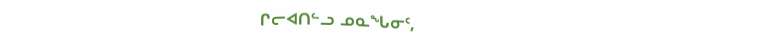ᒋᓕᐊᑎᓪᓗ ᓄᓇᖓᓂᑦ,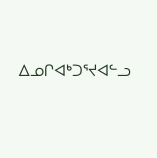ᐃᓄᒋᐊᒃᑐᕐᔪᐊᓪᓗ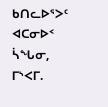ᑲᑎᓚᐅᕐᐳᑦ ᐊᑕᓂᐅᑉ ᓵᖓᓂ, ᒥᔅᐸᒥ.